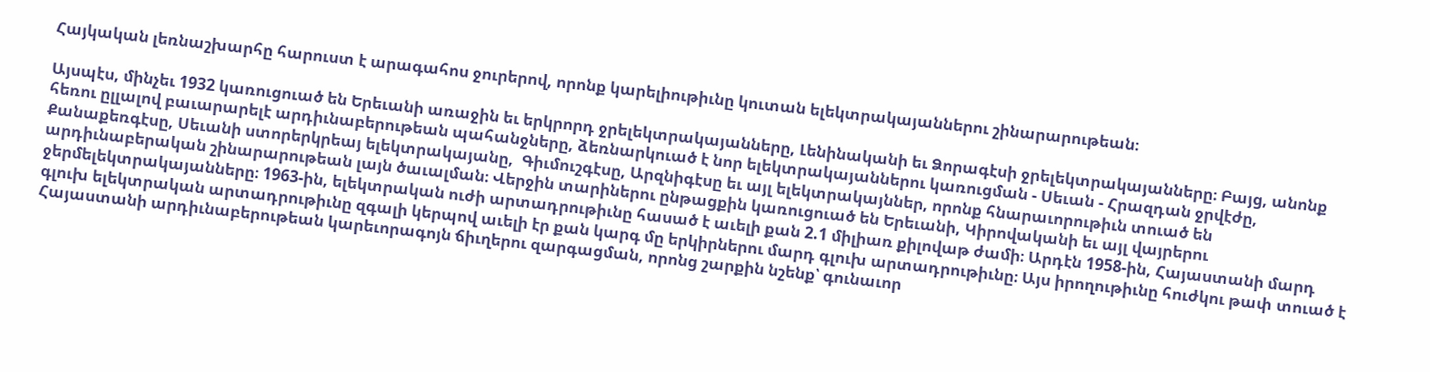Հայկական լեռնաշխարհը հարուստ է արագահոս ջուրերով, որոնք կարելիութիւնը կուտան ելեկտրակայաններու շինարարութեան։

Այսպէս, մինչեւ 1932 կառուցուած են Երեւանի առաջին եւ երկրորդ ջրելեկտրակայանները, Լենինականի եւ Ձորագէսի ջրելեկտրակայանները։ Բայց, անոնք հեռու ըլլալով բաւարարելէ արդիւնաբերութեան պահանջները, ձեռնարկուած է նոր ելեկտրակայաններու կառուցման - Սեւան - Հրազդան ջրվէժը, Քանաքեռգէսը, Սեւանի ստորերկրեայ ելեկտրակայանը,  Գիւմուշգէսը, Արզնիգէսը եւ այլ ելեկտրակայններ, որոնք հնարաւորութիւն տուած են արդիւնաբերական շինարարութեան լայն ծաւալման։ Վերջին տարիներու ընթացքին կառուցուած են Երեւանի, Կիրովականի եւ այլ վայրերու ջերմելեկտրակայանները։ 1963-ին, ելեկտրական ուժի արտադրութիւնը հասած է աւելի քան 2.1 միլիառ քիլովաթ ժամի։ Արդէն 1958-ին, Հայաստանի մարդ գլուխ ելեկտրական արտադրութիւնը զգալի կերպով աւելի էր քան կարգ մը երկիրներու մարդ գլուխ արտադրութիւնը։ Այս իրողութիւնը հուժկու թափ տուած է Հայաստանի արդիւնաբերութեան կարեւորագոյն ճիւղերու զարգացման, որոնց շարքին նշենք՝ գունաւոր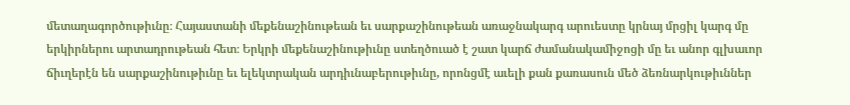մետաղագործութիւնը։ Հայաստանի մեքենաշինութեան եւ սարքաշինութեան առաջնակարգ արուեստը կրնայ մրցիլ կարգ մը երկիրներու արտադրութեան հետ։ Երկրի մեքենաշինութիւնը ստեղծուած է շատ կարճ ժամանակամիջոցի մը եւ անոր գլխաւոր ճիւղերէն են սարքաշինութիւնը եւ ելեկտրական արդիւնաբերութիւնը, որոնցմէ աւելի քան քառասուն մեծ ձեռնարկութիւններ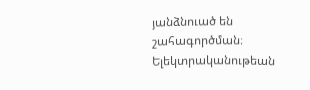յանձնուած են շահագործման։ Ելեկտրականութեան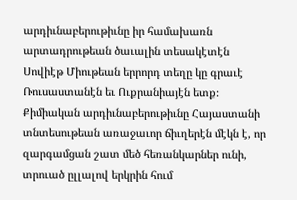արդիւնաբերութիւնը իր համախառն արտադրութեան ծաւալին տեսակէտէն Սովիէթ Միութեան երրորդ տեղը կը գրաւէ Ռուսաստանէն եւ Ուքրանիայէն ետք։ Քիմիական արդիւնաբերութիւնը Հայաստանի տնտեսութեան առաջաւոր ճիւղերէն մէկն է, որ զարգամցան շատ մեծ հեռանկարներ ունի, տրուած ըլլալով երկրին հում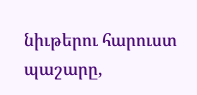նիւթերու հարուստ պաշարը,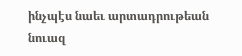ինչպէս նաեւ արտադրութեան նուազ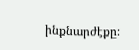ինքնարժէքը։